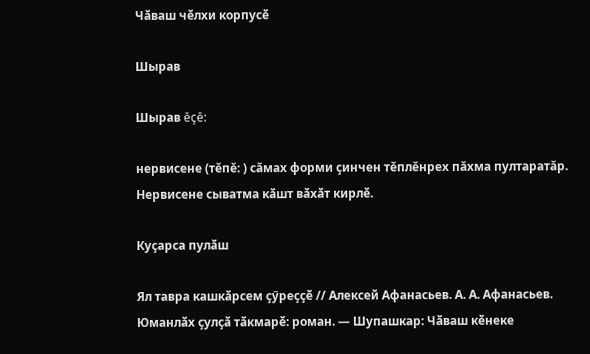Чӑваш чӗлхи корпусӗ

Шырав

Шырав ĕçĕ:

нервисене (тĕпĕ: ) сăмах форми çинчен тĕплĕнрех пăхма пултаратăр.
Нервисене сыватма кӑшт вӑхӑт кирлӗ.

Куҫарса пулӑш

Ял тавра кашкӑрсем ҫӳреҫҫӗ // Алексей Афанасьев. А. А. Афанасьев. Юманлӑх ҫулҫӑ тӑкмарӗ: роман. — Шупашкар: Чӑваш кӗнеке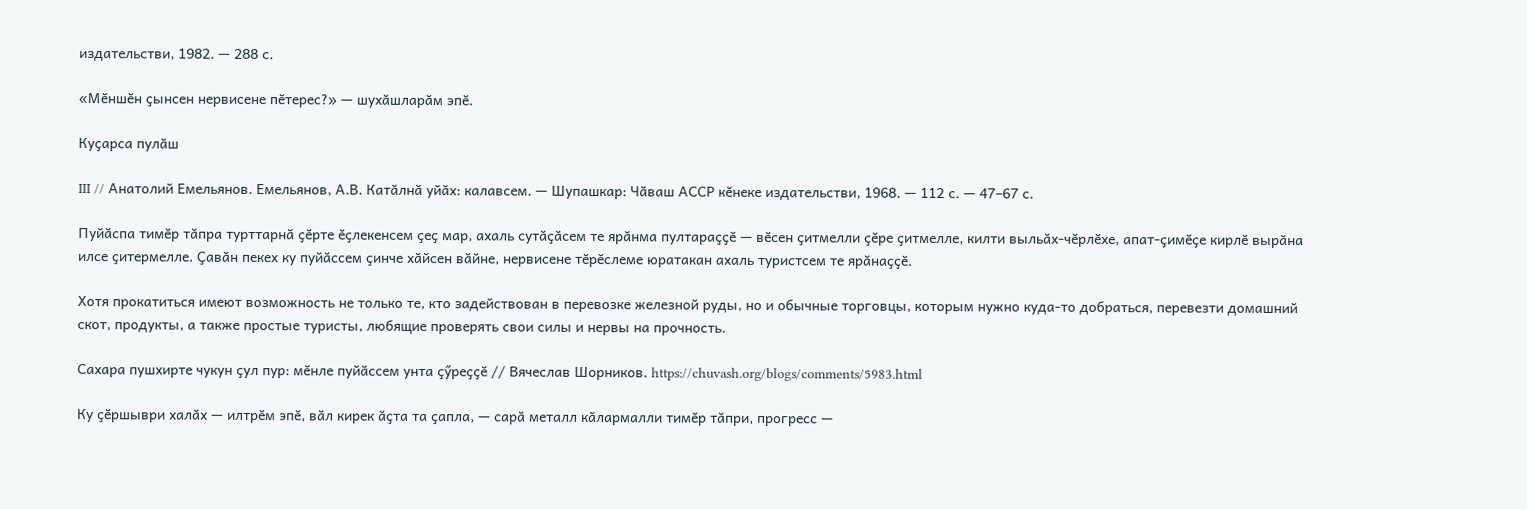издательстви, 1982. — 288 с.

«Мӗншӗн ҫынсен нервисене пӗтерес?» — шухӑшларӑм эпӗ.

Куҫарса пулӑш

III // Анатолий Емельянов. Емельянов, А.В. Катӑлнӑ уйӑх: калавсем. — Шупашкар: Чӑваш АССР кӗнеке издательстви, 1968. — 112 с. — 47–67 с.

Пуйӑспа тимӗр тӑпра турттарнӑ ҫӗрте ӗҫлекенсем ҫеҫ мар, ахаль сутӑҫӑсем те ярӑнма пултараҫҫӗ — вӗсен ҫитмелли ҫӗре ҫитмелле, килти выльӑх-чӗрлӗхе, апат-ҫимӗҫе кирлӗ вырӑна илсе ҫитермелле. Ҫавӑн пекех ку пуйӑссем ҫинче хӑйсен вӑйне, нервисене тӗрӗслеме юратакан ахаль туристсем те ярӑнаҫҫӗ.

Хотя прокатиться имеют возможность не только те, кто задействован в перевозке железной руды, но и обычные торговцы, которым нужно куда-то добраться, перевезти домашний скот, продукты, а также простые туристы, любящие проверять свои силы и нервы на прочность.

Сахара пушхирте чукун ҫул пур: мӗнле пуйӑссем унта ҫӳреҫҫӗ // Вячеслав Шорников. https://chuvash.org/blogs/comments/5983.html

Ку ҫӗршыври халӑх — илтрӗм эпӗ, вӑл кирек ӑҫта та ҫапла, — сарӑ металл кӑлармалли тимӗр тӑпри, прогресс —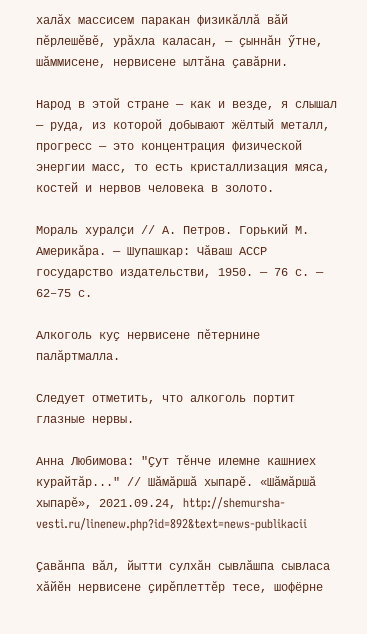халӑх массисем паракан физикӑллӑ вӑй пӗрлешӗвӗ, урӑхла каласан, — ҫыннӑн ӳтне, шӑммисене, нервисене ылтӑна ҫавӑрни.

Народ в этой стране — как и везде, я слышал — руда, из которой добывают жёлтый металл, прогресс — это концентрация физической энергии масс, то есть кристаллизация мяса, костей и нервов человека в золото.

Мораль хуралҫи // А. Петров. Горький М. Америкӑра. — Шупашкар: Чӑваш АССР государство издательстви, 1950. — 76 с. — 62–75 с.

Алкоголь куҫ нервисене пӗтернине палӑртмалла.

Следует отметить, что алкоголь портит глазные нервы.

Анна Любимова: "Ҫут тӗнче илемне кашниех курайтӑр..." // Шӑмӑршӑ хыпарӗ. «Шӑмӑршӑ хыпарӗ», 2021.09.24, http://shemursha-vesti.ru/linenew.php?id=892&text=news-publikacii

Ҫавӑнпа вӑл, йытти сулхӑн сывлӑшпа сывласа хӑйӗн нервисене ҫирӗплеттӗр тесе, шофёрне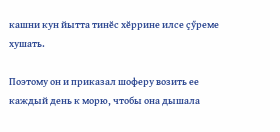кашни кун йытта тинӗс хӗррине илсе ҫӳреме хушать.

Поэтому он и приказал шоферу возить ее каждый день к морю, чтобы она дышала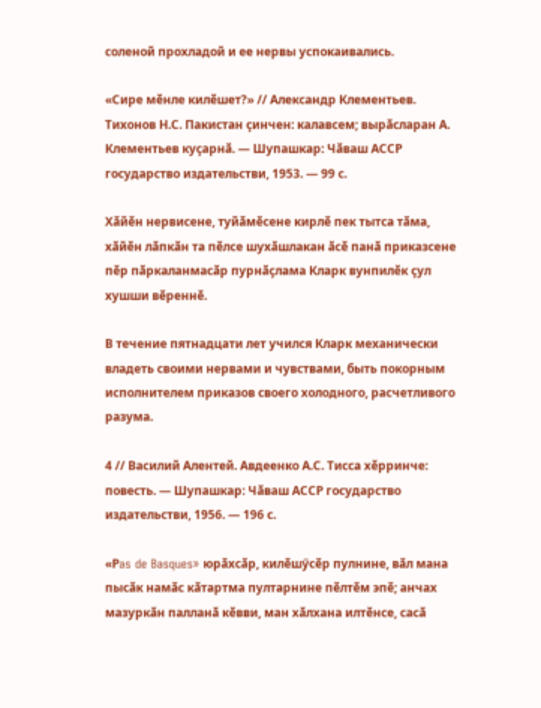соленой прохладой и ее нервы успокаивались.

«Сире мӗнле килӗшет?» // Александр Клементьев. Тихонов Н.С. Пакистан ҫинчен: калавсем; вырӑсларан А. Клементьев куҫарнӑ. — Шупашкар: Чӑваш АССР государство издательстви, 1953. — 99 с.

Хӑйӗн нервисене, туйӑмӗсене кирлӗ пек тытса тӑма, хӑйӗн лӑпкӑн та пӗлсе шухӑшлакан ӑсӗ панӑ приказсене пӗр пӑркаланмасӑр пурнӑҫлама Кларк вунпилӗк ҫул хушши вӗреннӗ.

В течение пятнадцати лет учился Кларк механически владеть своими нервами и чувствами, быть покорным исполнителем приказов своего холодного, расчетливого разума.

4 // Василий Алентей. Авдеенко А.С. Тисса хӗрринче: повесть. — Шупашкар: Чӑваш АССР государство издательстви, 1956. — 196 с.

«Рas de Basques» юрӑхсӑр, килӗшӳсӗр пулнине, вӑл мана пысӑк намӑс кӑтартма пултарнине пӗлтӗм эпӗ; анчах мазуркӑн палланӑ кӗвви, ман хӑлхана илтӗнсе, сасӑ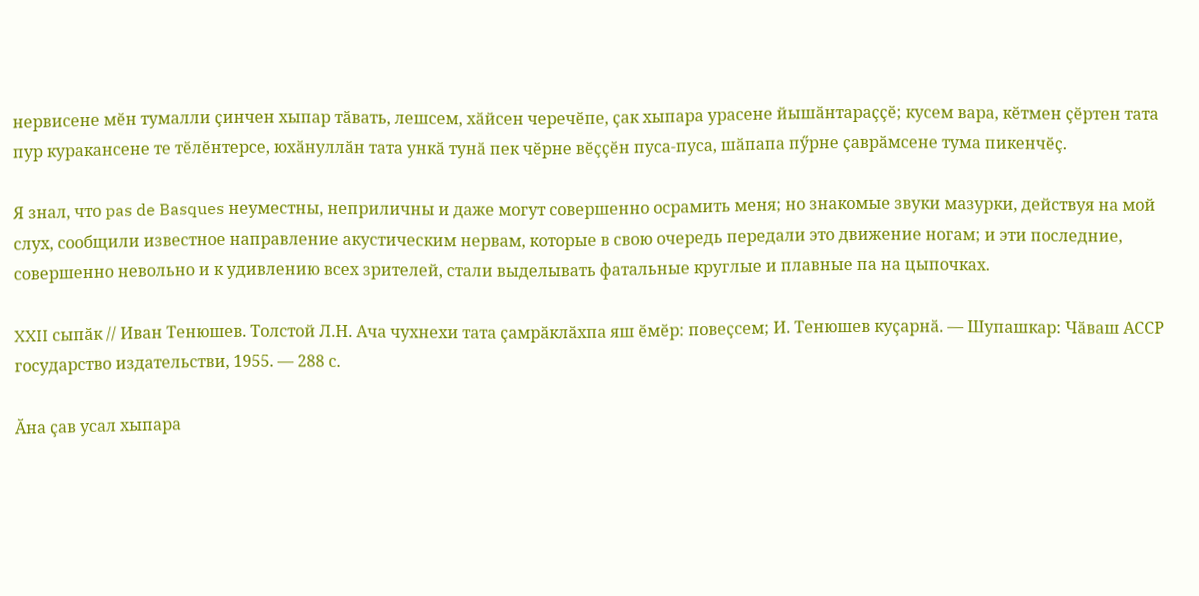нервисене мӗн тумалли ҫинчен хыпар тӑвать, лешсем, хӑйсен черечӗпе, ҫак хыпара урасене йышӑнтараҫҫӗ; кусем вара, кӗтмен ҫӗртен тата пур куракансене те тӗлӗнтерсе, юхӑнуллӑн тата ункӑ тунӑ пек чӗрне вӗҫҫӗн пуса-пуса, шӑпапа пӳрне ҫаврӑмсене тума пикенчӗҫ.

Я знал, что pas de Basques неуместны, неприличны и даже могут совершенно осрамить меня; но знакомые звуки мазурки, действуя на мой слух, сообщили известное направление акустическим нервам, которые в свою очередь передали это движение ногам; и эти последние, совершенно невольно и к удивлению всех зрителей, стали выделывать фатальные круглые и плавные па на цыпочках.

XXII сыпӑк // Иван Тенюшев. Толстой Л.Н. Ача чухнехи тата ҫамрӑклӑхпа яш ӗмӗр: повеҫсем; И. Тенюшев куҫарнӑ. — Шупашкар: Чӑваш АССР государство издательстви, 1955. — 288 с.

Ӑна ҫав усал хыпара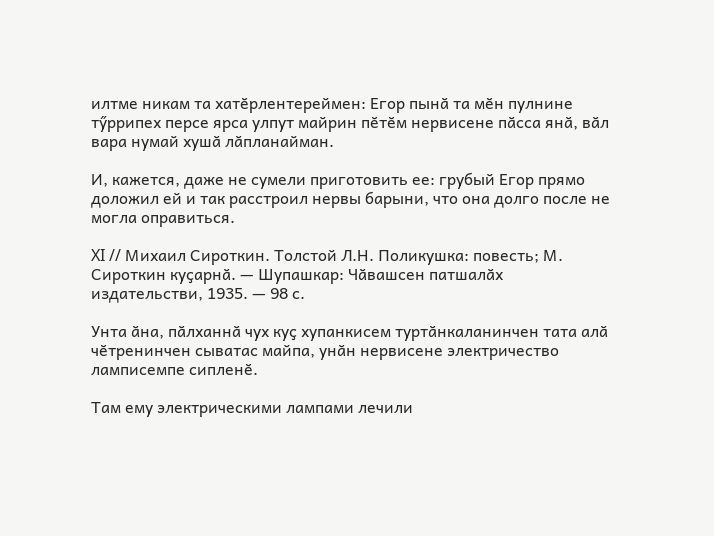илтме никам та хатӗрлентереймен: Егор пынӑ та мӗн пулнине тӳррипех персе ярса улпут майрин пӗтӗм нервисене пӑсса янӑ, вӑл вара нумай хушӑ лӑпланайман.

И, кажется, даже не сумели приготовить ее: грубый Егор прямо доложил ей и так расстроил нервы барыни, что она долго после не могла оправиться.

XI // Михаил Сироткин. Толстой Л.Н. Поликушка: повесть; М. Сироткин куҫарнӑ. — Шупашкар: Чӑвашсен патшалӑх издательстви, 1935. — 98 с.

Унта ӑна, пӑлханнӑ чух куҫ хупанкисем туртӑнкаланинчен тата алӑ чӗтренинчен сыватас майпа, унӑн нервисене электричество ламписемпе сипленӗ.

Там ему электрическими лампами лечили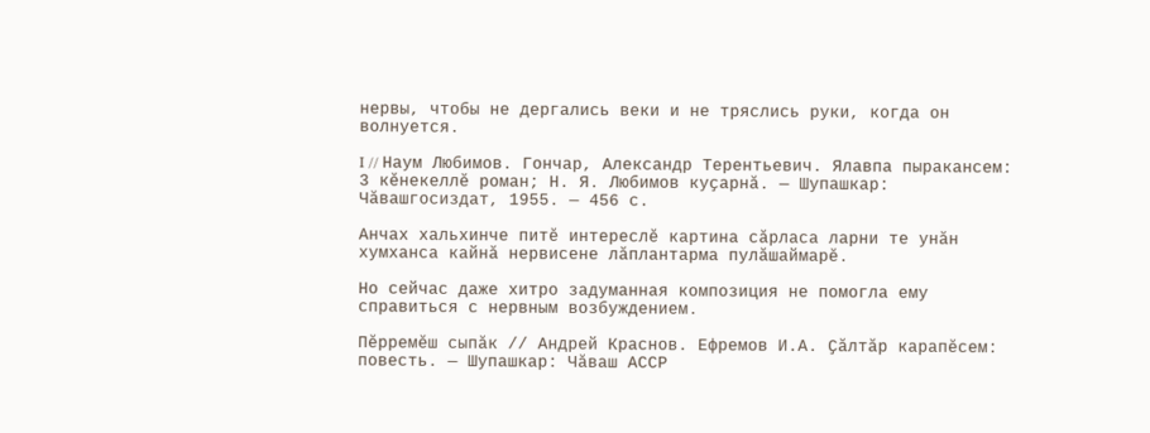нервы, чтобы не дергались веки и не тряслись руки, когда он волнуется.

I // Наум Любимов. Гончар, Александр Терентьевич. Ялавпа пыракансем: 3 кӗнекеллӗ роман; Н. Я. Любимов куҫарнӑ. — Шупашкар: Чӑвашгосиздат, 1955. — 456 с.

Анчах хальхинче питӗ интереслӗ картина сӑрласа ларни те унӑн хумханса кайнӑ нервисене лӑплантарма пулӑшаймарӗ.

Но сейчас даже хитро задуманная композиция не помогла ему справиться с нервным возбуждением.

Пӗрремӗш сыпӑк // Андрей Краснов. Ефремов И.А. Ҫӑлтӑр карапӗсем: повесть. — Шупашкар: Чӑваш АССР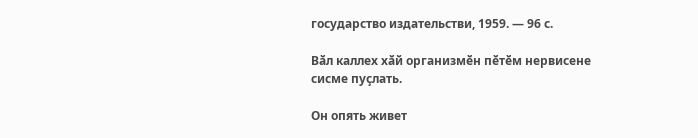государство издательстви, 1959. — 96 с.

Вӑл каллех хӑй организмӗн пӗтӗм нервисене сисме пуҫлать.

Он опять живет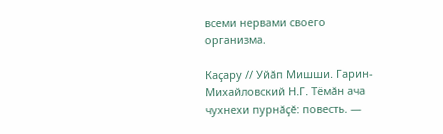всеми нервами своего организма.

Каҫару // Уйӑп Мишши. Гарин-Михайловский Н.Г. Тёмӑн ача чухнехи пурнӑҫӗ: повесть. —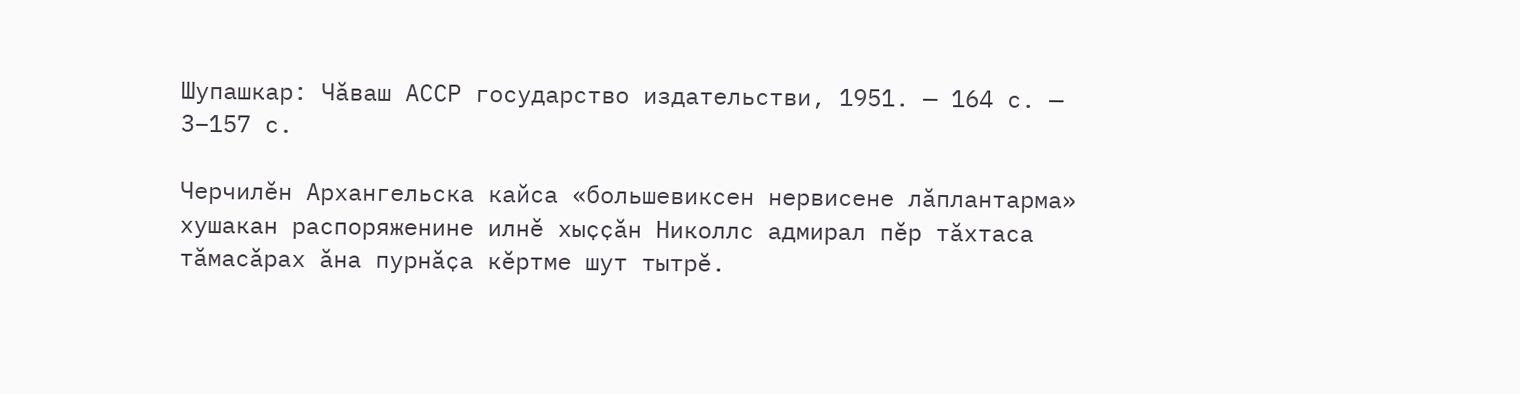Шупашкар: Чӑваш АССР государство издательстви, 1951. — 164 с. — 3–157 с.

Черчилӗн Архангельска кайса «большевиксен нервисене лӑплантарма» хушакан распоряженине илнӗ хыҫҫӑн Николлс адмирал пӗр тӑхтаса тӑмасӑрах ӑна пурнӑҫа кӗртме шут тытрӗ.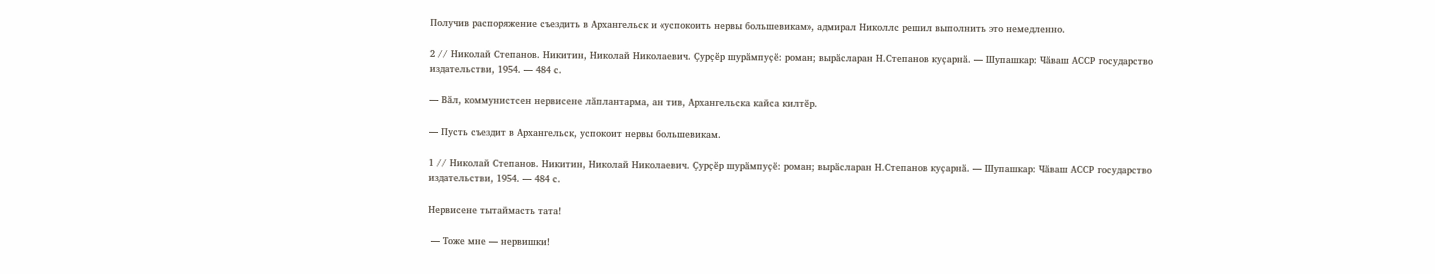Получив распоряжение съездить в Архангельск и «успокоить нервы большевикам», адмирал Николлс решил выполнить это немедленно.

2 // Николай Степанов. Никитин, Николай Николаевич. Ҫурҫӗр шурӑмпуҫӗ: роман; вырӑсларан Н.Степанов куҫарнӑ. — Шупашкар: Чӑваш АССР государство издательстви, 1954. — 484 с.

— Вӑл, коммунистсен нервисене лӑплантарма, ан тив, Архангельска кайса килтӗр.

— Пусть съездит в Архангельск, успокоит нервы большевикам.

1 // Николай Степанов. Никитин, Николай Николаевич. Ҫурҫӗр шурӑмпуҫӗ: роман; вырӑсларан Н.Степанов куҫарнӑ. — Шупашкар: Чӑваш АССР государство издательстви, 1954. — 484 с.

Нервисене тытаймасть тата!

 — Тоже мне — нервишки!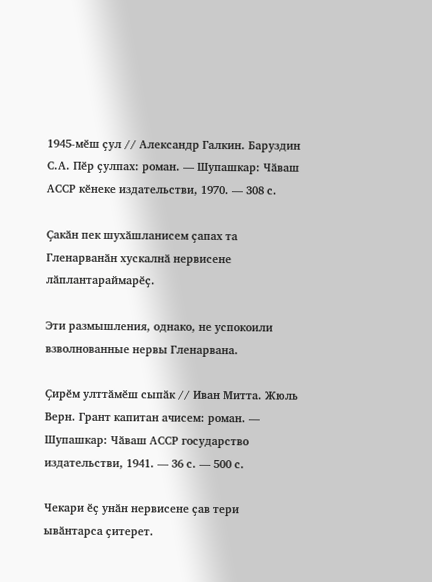1945-мӗш ҫул // Александр Галкин. Баруздин С.А. Пӗр ҫулпах: роман. — Шупашкар: Чӑваш АССР кӗнеке издательстви, 1970. — 308 с.

Ҫакӑн пек шухӑшланисем ҫапах та Гленарванӑн хускалнӑ нервисене лӑплантараймарӗҫ.

Эти размышления, однако, не успокоили взволнованные нервы Гленарвана.

Ҫирӗм улттӑмӗш сыпӑк // Иван Митта. Жюль Верн. Грант капитан ачисем: роман. — Шупашкар: Чӑваш АССР государство издательстви, 1941. — 36 с. — 500 с.

Чекари ӗҫ унӑн нервисене ҫав тери ывӑнтарса ҫитерет.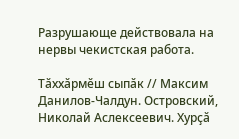Разрушающе действовала на нервы чекистская работа.

Тӑххӑрмӗш сыпӑк // Максим Данилов-Чалдун. Островский, Николай Аслексеевич. Хурҫӑ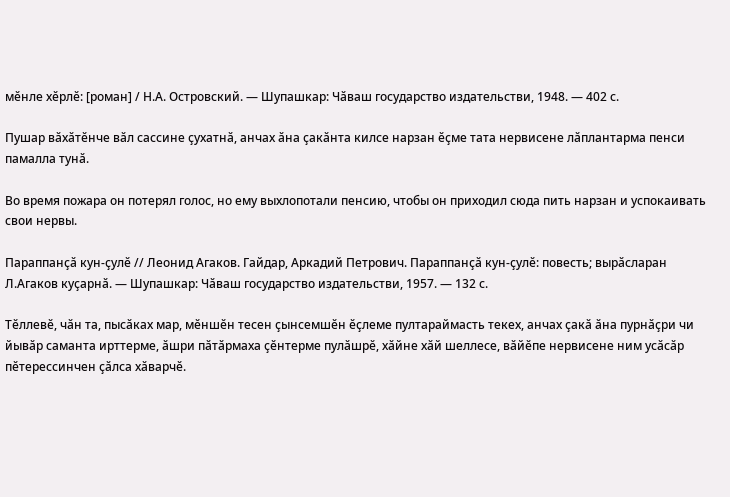мӗнле хӗрлӗ: [роман] / Н.А. Островский. — Шупашкар: Чӑваш государство издательстви, 1948. — 402 с.

Пушар вӑхӑтӗнче вӑл сассине ҫухатнӑ, анчах ӑна ҫакӑнта килсе нарзан ӗҫме тата нервисене лӑплантарма пенси памалла тунӑ.

Во время пожара он потерял голос, но ему выхлопотали пенсию, чтобы он приходил сюда пить нарзан и успокаивать свои нервы.

Параппанҫӑ кун-ҫулӗ // Леонид Агаков. Гайдар, Аркадий Петрович. Параппанҫӑ кун-ҫулӗ: повесть; вырӑсларан Л.Агаков куҫарнӑ. — Шупашкар: Чӑваш государство издательстви, 1957. — 132 с.

Тӗллевӗ, чӑн та, пысӑках мар, мӗншӗн тесен ҫынсемшӗн ӗҫлеме пултараймасть текех, анчах ҫакӑ ӑна пурнӑҫри чи йывӑр саманта ирттерме, ӑшри пӑтӑрмаха ҫӗнтерме пулӑшрӗ, хӑйне хӑй шеллесе, вӑйӗпе нервисене ним усӑсӑр пӗтерессинчен ҫӑлса хӑварчӗ.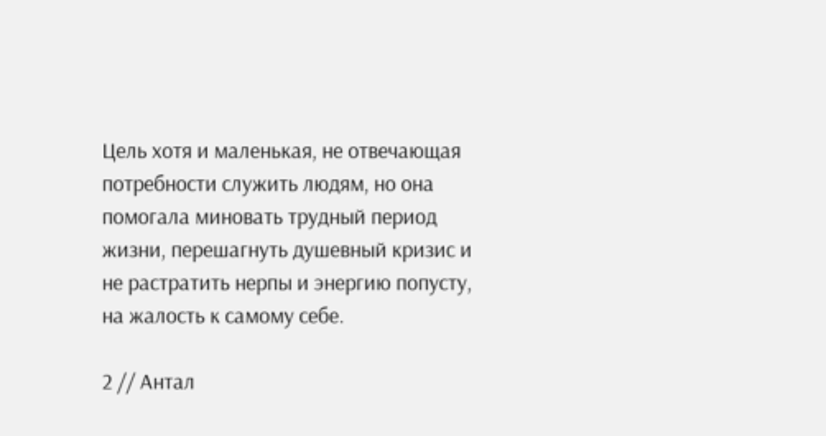Цель хотя и маленькая, не отвечающая потребности служить людям, но она помогала миновать трудный период жизни, перешагнуть душевный кризис и не растратить нерпы и энергию попусту, на жалость к самому себе.

2 // Антал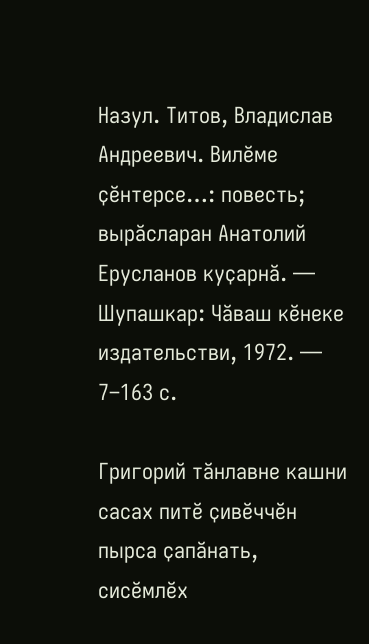Назул. Титов, Владислав Андреевич. Вилӗме ҫӗнтерсе…: повесть; вырӑсларан Анатолий Ерусланов куҫарнӑ. — Шупашкар: Чӑваш кӗнеке издательстви, 1972. — 7–163 с.

Григорий тӑнлавне кашни сасах питӗ ҫивӗччӗн пырса ҫапӑнать, сисӗмлӗх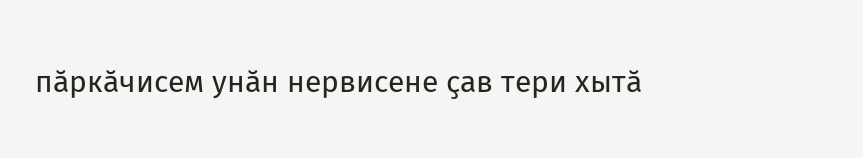пӑркӑчисем унӑн нервисене ҫав тери хытӑ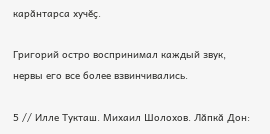карӑнтарса хучӗҫ.

Григорий остро воспринимал каждый звук, нервы его все более взвинчивались.

5 // Илле Тукташ. Михаил Шолохов. Лӑпкӑ Дон: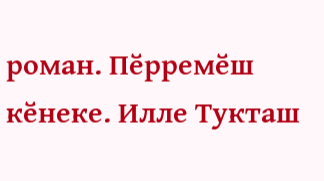роман. Пӗрремӗш кӗнеке. Илле Тукташ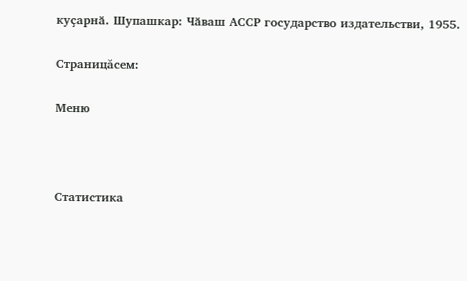куҫарнӑ. Шупашкар: Чӑваш АССР государство издательстви, 1955.

Страницăсем:

Меню



Статистика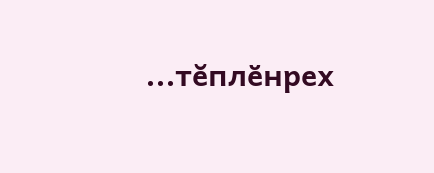...тĕплӗнрех